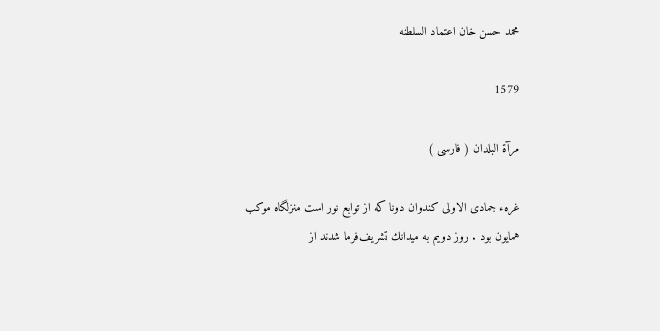محمد حسن خان اعتماد السلطنه

1579

مرآة البلدان ( فارسى )

غرهء جمادى الاولى كندوان دونا كه از توابع نور است منزلگاه موكب همايون بود . روز دويم به ميدانك تشريف‌فرما شدند از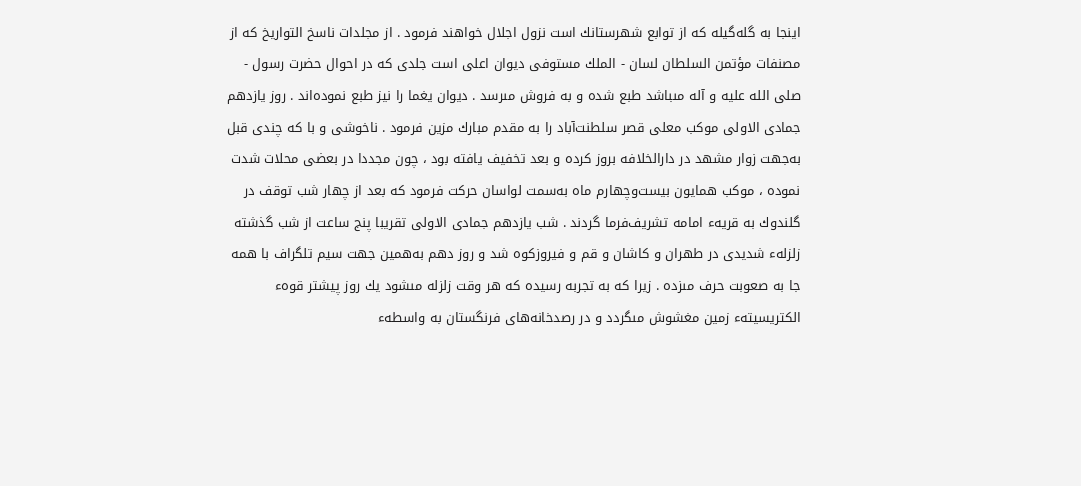اينجا به گله‌گيله كه از توابع شهرستانك است نزول اجلال خواهند فرمود . از مجلدات ناسخ التواريخ كه از مصنفات مؤتمن السلطان لسان - الملك مستوفى ديوان اعلى است جلدى كه در احوال حضرت رسول - صلى الله عليه و آله مىباشد طبع شده و به فروش مىرسد . ديوان يغما را نيز طبع نموده‌اند . روز يازدهم جمادى الاولى موكب معلى قصر سلطنت‌آباد را به مقدم مبارك مزين فرمود . ناخوشى و با كه چندى قبل به‌جهت زوار مشهد در دارالخلافه بروز كرده و بعد تخفيف يافته بود ، چون مجددا در بعضى محلات شدت نموده ، موكب همايون بيست‌وچهارم ماه به‌سمت لواسان حركت فرمود كه بعد از چهار شب توقف در گلندوك به قريهء امامه تشريف‌فرما گردند . شب يازدهم جمادى الاولى تقريبا پنج ساعت از شب گذشته زلزلهء شديدى در طهران و كاشان و قم و فيروزكوه شد و روز دهم به‌همين جهت سيم تلگراف با همه جا به صعوبت حرف مىزده . زيرا كه به تجربه رسيده كه هر وقت زلزله مىشود يك روز پيشتر قوهء الكتريسيتهء زمين مغشوش مىگردد و در رصدخانه‌هاى فرنگستان به واسطهء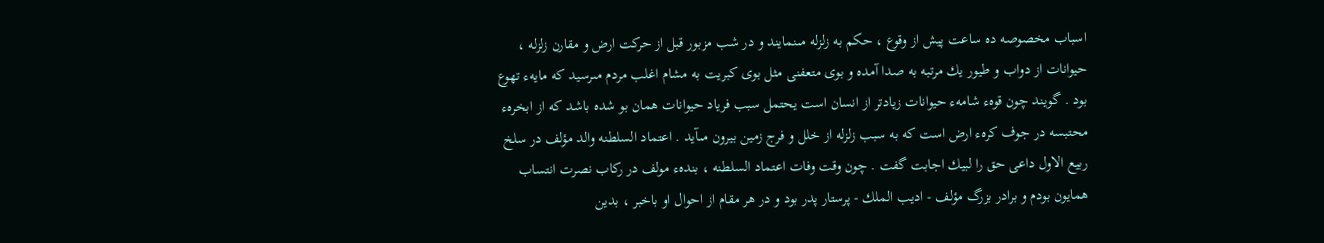اسباب مخصوصه ده ساعت پيش از وقوع ، حكم به زلزله مىنمايند و در شب مزبور قبل از حركت ارض و مقارن زلزله ، حيوانات از دواب و طيور يك مرتبه به صدا آمده و بوى متعفنى مثل بوى كبريت به مشام اغلب مردم مىرسيد كه مايهء تهوع بود . گويند چون قوهء شامهء حيوانات زيادتر از انسان است يحتمل سبب فرياد حيوانات همان بو شده باشد كه از ابخرهء محتبسه در جوف كرهء ارض است كه به سبب زلزله از خلل و فرج زمين بيرون مىآيد . اعتماد السلطنه والد مؤلف در سلخ ربيع الاول داعى حق را لبيك اجابت گفت . چون وقت وفات اعتماد السلطنه ، بندهء مولف در ركاب نصرت انتساب همايون بودم و برادر بزرگ مؤلف - اديب الملك - پرستار پدر بود و در هر مقام از احوال او باخبر ، بدين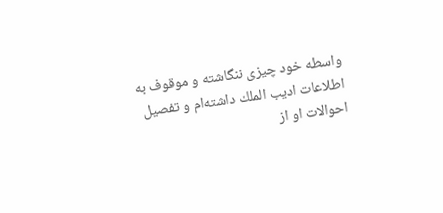واسطه خود چيزى ننگاشته و موقوف به اطلاعات اديب الملك داشته‌ام و تفصيل احوالات او از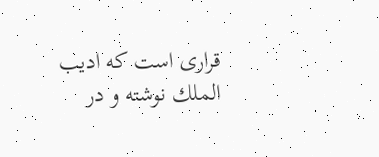قرارى است كه اديب الملك نوشته و در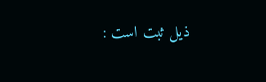ذيل ثبت است :